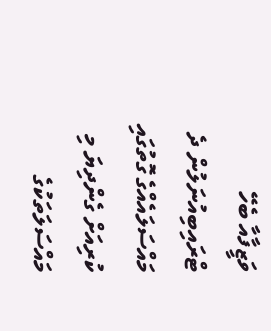ވަޒީފާއާ ބެހޭ ޓްރައިބިއުނަލުން ދެ މައްސަލައެއްގެ ގޮތުގައި ކުރިއަށް ގެންދިޔަ މި މައްސަލަތަކުގެ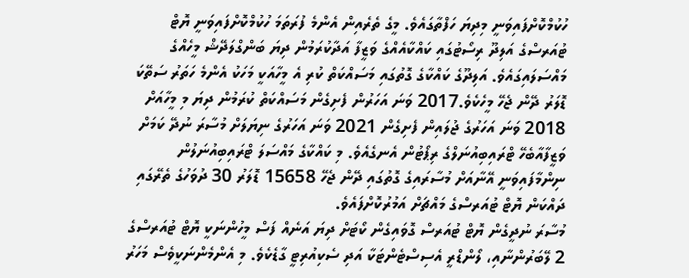ހުކުމްކޮށްފައިވަނީ މިދިޔަ ހަފްތާގައެވެ. މީގެ ތެރެއިން އެންމެ ފުރަތަމަ ހުކުމްކޮށްފައިވަނީ ޔޮޓް ޓުއަރސްގެ އަލިދޫ ރިސޯޓުގައި ކައްކާއެއްގެ ވަޒީފާ އަދާކުރަމުން ދިޔަ ބަންގްލަދޭޝް މީހެއްގެ މައްސަލައިގައެވެ. އަލިދޫގެ ކައްކާގެ ގޮތުގައި މަސައްކަތް ކުރި އެ މީހާއަކީ މަހަކު އެންމެ ހަތަރު ސަތޭކަ ޑޮލަރު ދޭން ޖެހޭ މީހެކެވެ.2017 ވަނަ އަހަރުން ފެށިގެން މަސައްކަތް ކުރަމުން ދިޔަ މި މީހާއަށް 2018 ވަނަ އަހަރުގެ ޖުލައިން ފެށިގެން 2021 ވަނަ އަހަރުގެ ނިޔަލަށް މުސާރަ ނުދޭ ކަމަށް ވަޒީފާއާބެހޭ ޓްރައިބިއުނަލްގެ ރިޕޯޓުން އެނގެއެވެ. މި ކައްކާގެ މައްސަލަ ޓްރައިބިއުނަލުން ނިންމާފައިވަނީ އޭނާއަށް މުސާރައިގެ ގޮތުގައި ދޭން ޖެހޭ 15658 ޑޮލަރު 30 ދުވަހުގެ ތެރޭގައި ދައްކަން ޔޮޓް ޓުއަރސްގެ މައްޗަށް އަމުރުކޮށްފައެވެ.
މުސާރަ ނުދީގެން ޔޮޓް ޓުއަރސް ގޮވައިގެން ކޯޓަށް ދިޔަ އަނެއް ފަސް މީހުންނަކީ ޔޮޓް ޓުއަރސްގެ 2 ލޭބަރުންނާއި، ލޯންޑްރީ އެސިސްޓެންޓަކާ އަދި ސެކިއުރިޓީ ގާޑެކެވެ. މި އެންމެންނަކީވެސް މަހަރު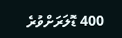400 ޑޮލަރަށްވުރެ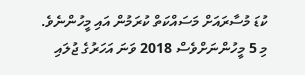ކުޑަ މުސާރައަށް މަސައްކަތް ކުރަމުން އައި މީހުންނެވެ. މި 5 މީހުންނަށްވެސް 2018 ވަނަ އަހަރުގެ ޖުލައި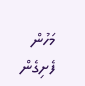މަހުން ފެށިގެން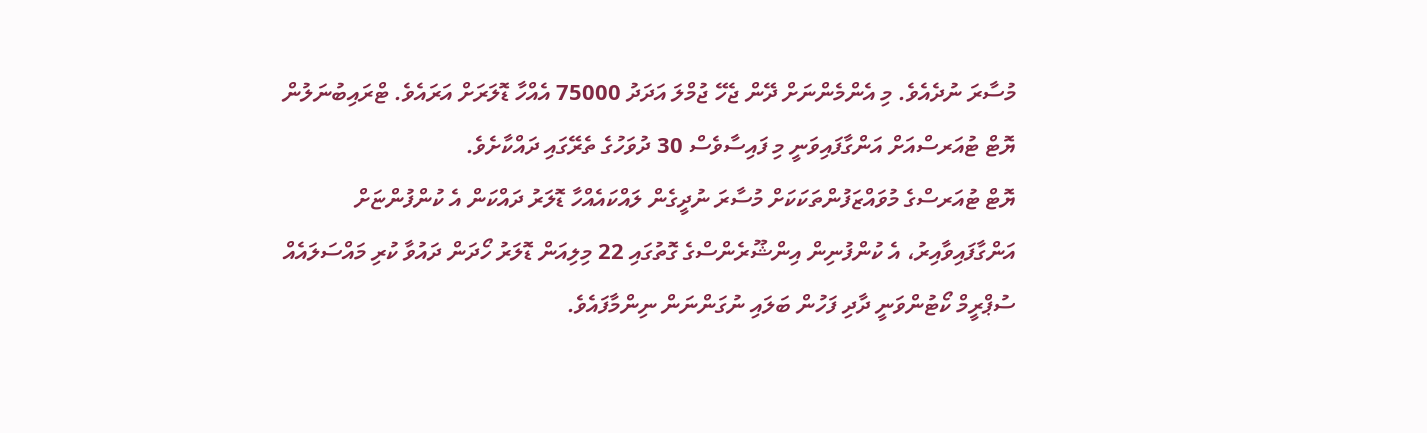މުސާރަ ނުދެއެވެ. މި އެންމެންނަށް ދޭން ޖެހޭ ޖުމްލަ އަދަދު 75000 އެއްހާ ޑޮލަރަށް އަރައެވެ. ޓްރައިބުނަލުން ޔޮޓް ޓުއަރސްއަށް އަންގާފައިވަނީ މި ފައިސާވެސް 30 ދުވަހުގެ ތެރޭގައި ދައްކާށެވެ.
ޔޮޓް ޓުއަރސްގެ މުވައްޒަފުންތަކަކަށް މުސާރަ ނުދީގެން ލައްކައެއްހާ ޑޮލަރު ދައްކަން އެ ކުންފުންޏަށް އަންގާފައިވާއިރު، އެ ކުންފުނިން އިންޝޫރެންސްގެ ގޮތުގައި 22 މިލިއަން ޑޮލަރު ހޯދަން ދައުވާ ކުރި މައްސަލައެއް ސުޕްރީމް ކޯޓުންވަނީ ދާދި ފަހުން ބަލައި ނުގަންނަން ނިންމާފައެވެ.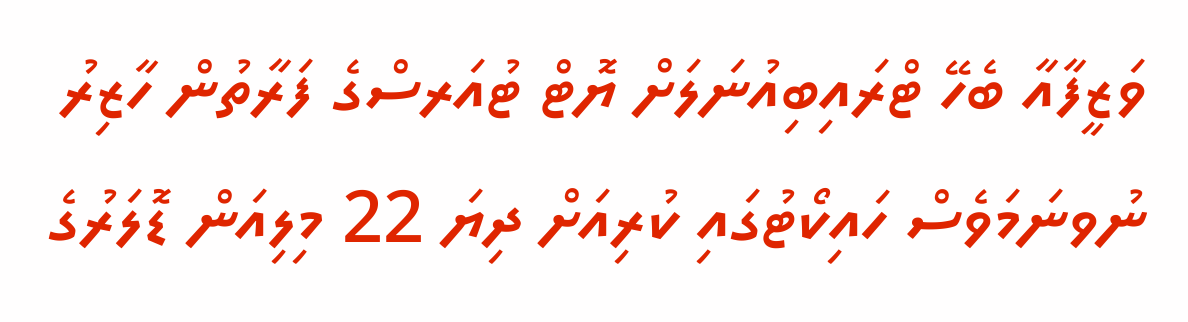ވަޒީފާއާ ބެހޭ ޓްރައިބިއުނަލަށް ޔޮޓް ޓުއަރސްގެ ފަރާތުން ހާޒިރު ނުވނަމަވެސް ހައިކޯޓުގައި ކުރިއަށް ދިޔަ 22 މިލިއަން ޑޮލަރުގެ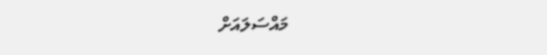މައްސަލައަށް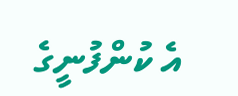އެ ކުންފުނީގެ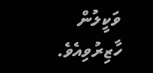ވަކީލުން ހާޒިރުވިއެވެ.